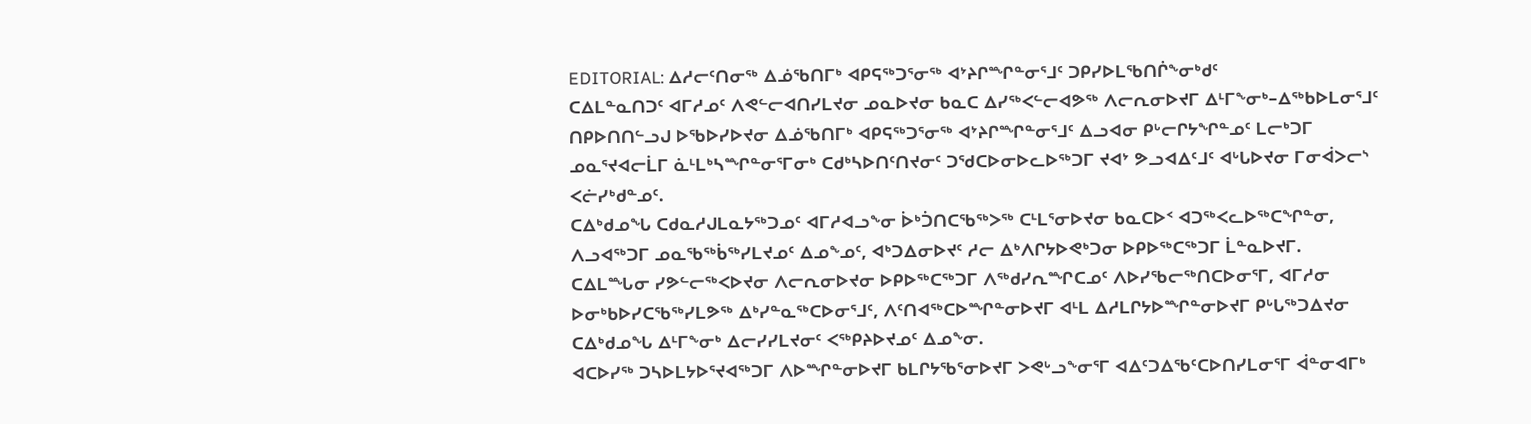EDITORIAL: ᐃᓱᓕᑦᑎᓂᖅ ᐃᓅᖃᑎᒥᒃ ᐊᑭᕋᖅᑐᕐᓂᖅ ᐊᔾᔨᒋᙱᓐᓂᕐᒧᑦ ᑐᑭᓯᐅᒪᖃᑎᒌᖕᓂᒃᑯᑦ
ᑕᐃᒪᓐᓇᑎᑐᑦ ᐊᒥᓱᓄᑦ ᐱᕙᓪᓕᐊᑎᓯᒪᔪᓂ ᓄᓇᐅᔪᓂ ᑲᓇᑕ ᐃᓯᖅᐸᓪᓕᐊᕗᖅ ᐱᓕᕆᓂᐅᔪᒥ ᐃᒻᒥᖕᓂᒃ–ᐃᖅᑲᐅᒪᓂᕐᒧᑦ ᑎᑭᐅᑎᑎᓪᓗᒍ ᐅᖃᐅᓯᐅᔪᓂ ᐃᓅᖃᑎᒥᒃ ᐊᑭᕋᖅᑐᕐᓂᖅ ᐊᔾᔨᒋᙱᓐᓂᕐᒧᑦ ᐃᓗᐊᓂ ᑭᒡᓕᒋᔭᖏᓐᓄᑦ ᒪᓕᒃᑐᒥ ᓄᓇᕐᔪᐊᓕᒫᒥ ᓈᒻᒪᒃᓴᙱᓐᓂᕐᒥᓂᒃ ᑕᑯᒃᓴᐅᑎᑦᑎᔪᓂᑦ ᑐᖁᑕᐅᓂᐅᓚᐅᖅᑐᒥ ᔪᐊᔾ ᕗᓗᐊᐃᑦᒧᑦ ᐊᒡᒐᐅᔪᓂ ᒥᓂᐋᐳᓕᔅ ᐸᓖᓯᒃᑯᓐᓄᑦ.
ᑕᐃᒃᑯᓄᖓ ᑕᑯᓇᓱᒍᒪᓇᔭᖅᑐᓄᑦ ᐊᒥᓱᐊᓗᖕᓂ ᐆᒃᑑᑎᑕᖃᖅᐳᖅ ᑕᒻᒪᕐᓂᐅᔪᓂ ᑲᓇᑕᐅᑉ ᐊᑐᖅᐸᓚᐅᖅᑕᖏᓐᓂ, ᐱᓗᐊᖅᑐᒥ ᓄᓇᖃᖅᑳᖅᓯᒪᔪᓄᑦ ᐃᓄᖕᓄᑦ, ᐊᒃᑐᐃᓂᐅᔪᑦ ᓱᓕ ᐃᒃᐱᒋᔭᐅᕙᒃᑐᓂ ᐅᑭᐅᖅᑕᖅᑐᒥ ᒫᓐᓇᐅᔪᒥ.
ᑕᐃᒪᙵᓂ ᓯᕗᓪᓕᖅᐸᐅᔪᓂ ᐱᓕᕆᓂᐅᔪᓂ ᐅᑭᐅᖅᑕᖅᑐᒥ ᐱᖅᑯᓯᕆᙱᑕᓄᑦ ᐱᐅᓯᖃᓕᖅᑎᑕᐅᓂᕐᒥ, ᐊᒥᓱᓂ ᐅᓂᒃᑲᐅᓯᑕᖃᖅᓯᒪᕗᖅ ᐃᒃᓯᓐᓇᖅᑕᐅᓂᕐᒧᑦ, ᐱᑦᑎᐊᖅᑕᐅᙱᓐᓂᐅᔪᒥ ᐊᒻᒪ ᐃᓱᒪᒋᔭᐅᙱᓐᓂᐅᔪᒥ ᑭᒡᒐᖅᑐᐃᔪᓂ ᑕᐃᒃᑯᓄᖓ ᐃᒻᒥᖕᓂᒃ ᐃᓕᓯᓯᒪᔪᓂᑦ ᐸᖅᑭᔨᐅᔪᓄᑦ ᐃᓄᖕᓂ.
ᐊᑕᐅᓯᖅ ᑐᓴᐅᒪᔭᐅᕐᔪᐊᖅᑐᒥ ᐱᐅᙱᓐᓂᐅᔪᒥ ᑲᒪᒋᔭᖃᕐᓂᐅᔪᒥ ᐳᕙᒡᓗᖕᓂᕐᒥ ᐊᐃᑦᑐᐃᖃᑦᑕᐅᑎᓯᒪᓂᕐᒥ ᐋᓐᓂᐊᒥᒃ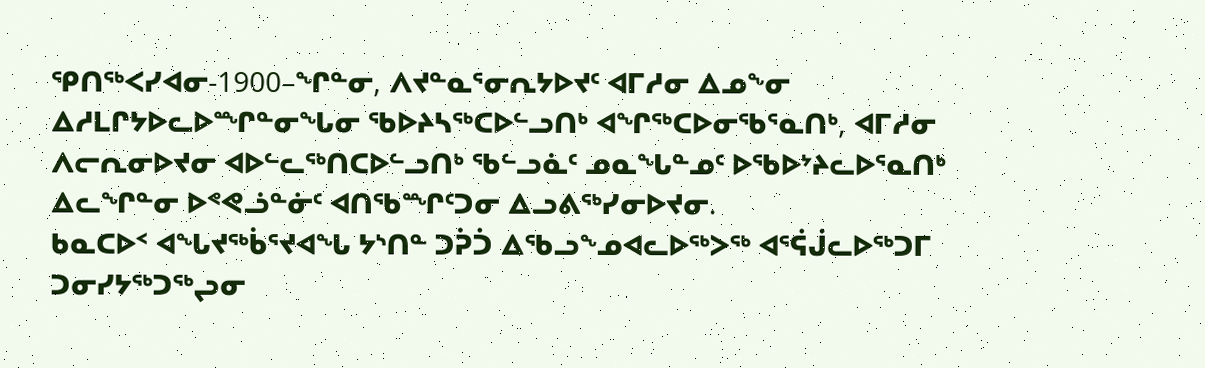ᕿᑎᖅᐸᓯᐊᓂ-1900–ᖏᓐᓂ, ᐱᔪᓐᓇᕐᓂᕆᔭᐅᔪᑦ ᐊᒥᓱᓂ ᐃᓄᖕᓂ ᐃᓱᒪᒋᔭᐅᓚᐅᙱᓐᓂᖓᓂ ᖃᐅᔨᓴᖅᑕᐅᓪᓗᑎᒃ ᐊᖏᖅᑕᐅᓂᖃᕐᓇᑎᒃ, ᐊᒥᓱᓂ ᐱᓕᕆᓂᐅᔪᓂ ᐊᐅᓪᓚᖅᑎᑕᐅᓪᓗᑎᒃ ᖃᓪᓗᓈᑦ ᓄᓇᖓᓐᓄᑦ ᐅᖃᐅᔾᔨᓚᐅᕐᓇᑎᒃ ᐃᓚᖏᓐᓂ ᐅᕝᕙᓘᓐᓃᑦ ᐊᑎᖃᙱᑦᑐᓂ ᐃᓗᕕᖅᓯᓂᐅᔪᓂ.
ᑲᓇᑕᐅᑉ ᐊᖓᔪᖅᑳᕐᔪᐊᖓ ᔭᔅᑎᓐ ᑐᕉᑑ ᐃᖃᓗᖕᓄᐊᓚᐅᖅᐳᖅ ᐊᕐᕌᒎᓚᐅᖅᑐᒥ ᑐᓂᓯᔭᖅᑐᖅᖢᓂ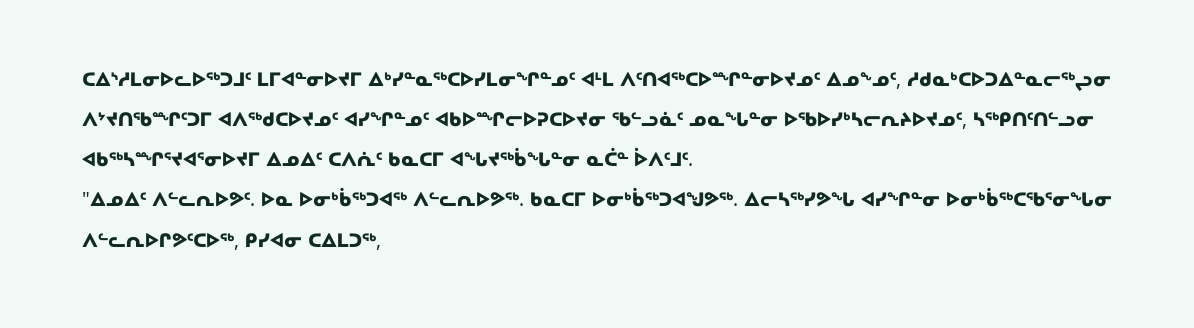ᑕᐃᔅᓱᒪᓂᐅᓚᐅᖅᑐᒧᑦ ᒪᒥᐊᓐᓂᐅᔪᒥ ᐃᒃᓯᓐᓇᖅᑕᐅᓯᒪᓂᖏᓐᓄᑦ ᐊᒻᒪ ᐱᑦᑎᐊᖅᑕᐅᙱᓐᓂᐅᔪᓄᑦ ᐃᓄᖕᓄᑦ, ᓱᑯᓇᒃᑕᐅᑐᐃᓐᓇᓕᖅᖢᓂ ᐱᔾᔪᑎᖃᙱᑦᑐᒥ ᐊᐱᖅᑯᑕᐅᔪᓄᑦ ᐊᓯᖏᓐᓄᑦ ᐊᑲᐅᙱᓕᐅᕈᑕᐅᔪᓂ ᖃᓪᓗᓈᑦ ᓄᓇᖓᓐᓂ ᐅᖃᐅᓯᒃᓴᓕᕆᔨᐅᔪᓄᑦ, ᓴᖅᑭᑎᑦᑎᓪᓗᓂ ᐊᑲᖅᓴᙱᕐᔪᐊᕐᓂᐅᔪᒥ ᐃᓄᐃᑦ ᑕᐱᕇᑦ ᑲᓇᑕᒥ ᐊᖓᔪᖅᑳᖓᓐᓂ ᓇᑖᓐ ᐆᐱᑦᒧᑦ.
"ᐃᓄᐃᑦ ᐱᓪᓚᕆᐅᕗᑦ. ᐅᓇ ᐅᓂᒃᑳᖅᑐᐊᖅ ᐱᓪᓚᕆᐅᕗᖅ. ᑲᓇᑕᒥ ᐅᓂᒃᑳᖅᑐᐊᖑᕗᖅ. ᐃᓕᓴᖅᓯᕗᖓ ᐊᓯᖏᓐᓂ ᐅᓂᒃᑳᖅᑕᖃᕐᓂᖓᓂ ᐱᓪᓚᕆᐅᒋᕗᑦᑕᐅᖅ, ᑭᓯᐊᓂ ᑕᐃᒪᑐᖅ,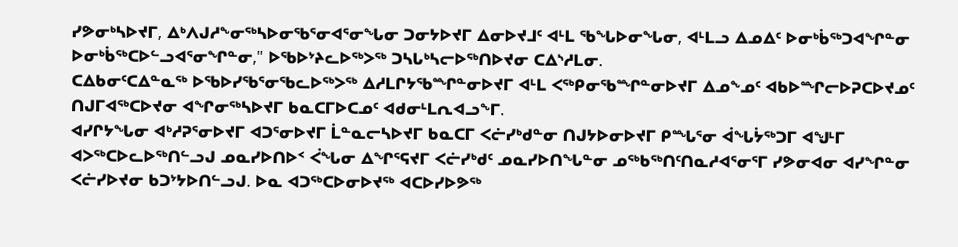ᓯᕗᓂᒃᓴᐅᔪᒥ, ᐃᒃᐱᒍᓱᖕᓂᖅᓴᐅᓂᖃᕐᓂᐊᕐᓂᖓᓂ ᑐᓂᔭᐅᔪᒥ ᐃᓂᐅᔪᒧᑦ ᐊᒻᒪ ᖃᖓᐅᓂᖓᓂ, ᐊᒻᒪᓗ ᐃᓄᐃᑦ ᐅᓂᒃᑳᖅᑐᐊᖏᓐᓂ ᐅᓂᒃᑳᖅᑕᐅᓪᓗᐊᕐᓂᖏᓐᓂ," ᐅᖃᐅᔾᔨᓚᐅᖅᐳᖅ ᑐᓴᒐᒃᓴᓕᐅᖅᑎᐅᔪᓂ ᑕᐃᔅᓱᒪᓂ.
ᑕᐃᑲᓂᑦᑕᐃᓐᓇᖅ ᐅᖃᐅᓯᖃᕐᓂᖃᓚᐅᖅᐳᖅ ᐃᓱᒪᒋᔭᖃᙱᓐᓂᐅᔪᒥ ᐊᒻᒪ ᐸᖅᑭᓂᖃᙱᓐᓂᐅᔪᒥ ᐃᓄᖕᓄᑦ ᐊᑲᐅᙱᓕᐅᕈᑕᐅᔪᓄᑦ ᑎᒍᒥᐊᖅᑕᐅᔪᓂ ᐊᖏᓂᖅᓴᐅᔪᒥ ᑲᓇᑕᒥᐅᑕᓄᑦ ᐊᑯᓂᒻᒪᕆᐊᓗᖕᒥ.
ᐊᓯᒋᔭᖓᓂ ᐊᒃᓱᕈᕐᓂᐅᔪᒥ ᐊᑐᕐᓂᐅᔪᒥ ᒫᓐᓇᓕᓴᐅᔪᒥ ᑲᓇᑕᒥ ᐸᓖᓯᒃᑯᓐᓂ ᑎᒍᔭᐅᓂᐅᔪᒥ ᑭᙵᕐᓂ ᐋᖓᔮᖅᑐᒥ ᐊᖑᒻᒥ ᐊᐳᖅᑕᐅᓚᐅᖅᑎᓪᓗᒍ ᓄᓇᓯᐅᑎᐅᑉ ᐹᖓᓂ ᐃᖏᕐᕋᔪᒥ ᐸᓖᓯᒃᑯᑦ ᓄᓇᓯᐅᑎᖓᓐᓂ ᓄᖅᑲᖅᑎᑦᑎᓇᓱᐊᕐᓂᕐᒥ ᓯᕗᓂᐊᓂ ᐊᓯᖏᓐᓂ ᐸᓖᓯᐅᔪᓂ ᑲᑐᔾᔭᐅᑎᓪᓗᒍ. ᐅᓇ ᐊᑐᖅᑕᐅᓂᐅᔪᖅ ᐊᑕᐅᓯᐅᕗᖅ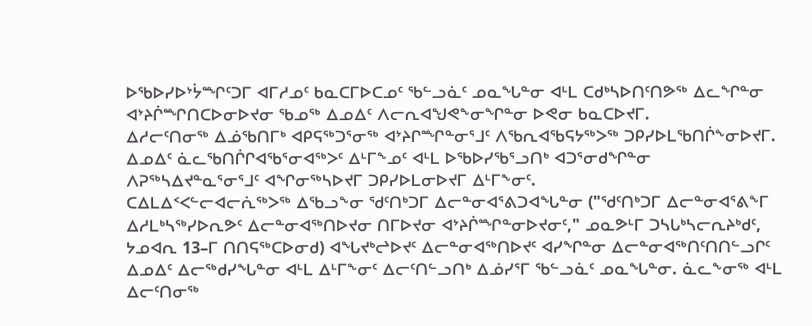ᐅᖃᐅᓯᐅᔾᔮᙱᑦᑐᒥ ᐊᒥᓱᓄᑦ ᑲᓇᑕᒥᐅᑕᓄᑦ ᖃᓪᓗᓈᑦ ᓄᓇᖓᓐᓂ ᐊᒻᒪ ᑕᑯᒃᓴᐅᑎᑦᑎᕗᖅ ᐃᓚᖏᓐᓂ ᐊᔾᔨᒌᙱᑎᑕᐅᓂᐅᔪᓂ ᖃᓄᖅ ᐃᓄᐃᑦ ᐱᓕᕆᐊᖑᕙᖕᓂᖏᓐᓂ ᐅᕙᓂ ᑲᓇᑕᐅᔪᒥ.
ᐃᓱᓕᑦᑎᓂᖅ ᐃᓅᖃᑎᒥᒃ ᐊᑭᕋᖅᑐᕐᓂᖅ ᐊᔾᔨᒋᙱᓐᓂᕐᒧᑦ ᐱᖃᕆᐊᖃᕋᔭᖅᐳᖅ ᑐᑭᓯᐅᒪᖃᑎᒌᖕᓂᐅᔪᒥ. ᐃᓄᐃᑦ ᓈᓚᖃᑎᒌᒋᐊᖃᕐᓂᐊᖅᐳᑦ ᐃᒻᒥᖕᓄᑦ ᐊᒻᒪ ᐅᖃᐅᓯᖃᕐᓗᑎᒃ ᐊᑐᕐᓂᑯᖏᓐᓂ ᐱᕈᖅᓴᐃᔪᓐᓇᕐᓂᕐᒧᑦ ᐊᖏᓂᖅᓴᐅᔪᒥ ᑐᑭᓯᐅᒪᓂᐅᔪᒥ ᐃᒻᒥᖕᓂᑦ.
ᑕᐃᒪᐃᑉᐸᓪᓕᐊᓕᕇᖅᐳᖅ ᐃᖃᓗᖕᓂ ᖁᑦᑎᒃᑐᒥ ᐃᓕᓐᓂᐊᕐᕕᑐᐊᖓᓐᓂ ("ᖁᑦᑎᒃᑐᒥ ᐃᓕᓐᓂᐊᕐᕕᖕᒥ ᐃᓱᒪᒃᓴᖅᓯᐅᕆᕗᑦ ᐃᓕᓐᓂᐊᖅᑎᐅᔪᓂ ᑎᒥᐅᔪᓂ ᐊᔾᔨᒌᙱᓐᓂᐅᔪᓂᑦ," ᓄᓇᕗᒻᒥ ᑐᓴᒐᒃᓴᓕᕆᔨᒃᑯᑦ, ᔭᓄᐊᕆ 13–ᒥ ᑎᑎᕋᖅᑕᐅᓂᑯ) ᐊᖓᔪᒃᖠᐅᔪᑦ ᐃᓕᓐᓂᐊᖅᑎᐅᔪᑦ ᐊᓯᖏᓐᓂ ᐃᓕᓐᓂᐊᖅᑎᑦᑎᑎᓪᓗᒋᑦ ᐃᓄᐃᑦ ᐃᓕᖅᑯᓯᖓᓐᓂ ᐊᒻᒪ ᐃᒻᒥᖕᓂᑦ ᐃᓕᑦᑎᓪᓗᑎᒃ ᐃᓅᓯᕐᒥ ᖃᓪᓗᓈᑦ ᓄᓇᖓᓐᓂ. ᓈᓚᖕᓂᖅ ᐊᒻᒪ ᐃᓕᑦᑎᓂᖅ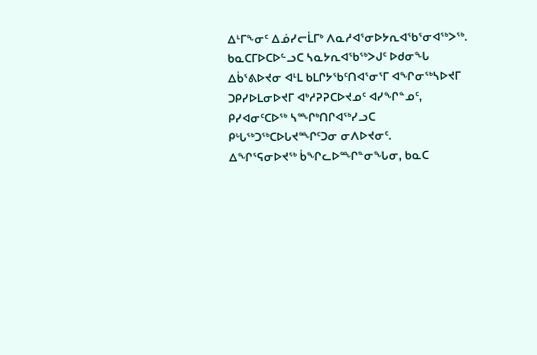ᐃᒻᒥᖕᓂᑦ ᐃᓅᓯᓕᒫᒥᒃ ᐱᓇᓱᐊᕐᓂᐅᔭᕆᐊᖃᕐᓂᐊᖅᐳᖅ.
ᑲᓇᑕᒥᐅᑕᐅᓪᓗᑕ ᓴᓇᔭᕆᐊᖃᖅᐳᒍᑦ ᐅᑯᓂᖓ ᐃᑳᕐᕕᐅᔪᓂ ᐊᒻᒪ ᑲᒪᒋᔭᖃᑦᑎᐊᕐᓂᕐᒥ ᐊᖏᓂᖅᓴᐅᔪᒥ ᑐᑭᓯᐅᒪᓂᐅᔪᒥ ᐊᒃᓱᕈᕈᑕᐅᔪᓄᑦ ᐊᓯᖏᓐᓄᑦ, ᑭᓯᐊᓂᑦᑕᐅᖅ ᓴᙱᒃᑎᒋᐊᖅᓯᓗᑕ ᑭᒡᒐᖅᑐᖅᑕᐅᒐᔪᙱᑦᑐᓂ ᓂᐱᐅᔪᓂᑦ.
ᐃᖏᕐᕋᓂᐅᔪᖅ ᑳᖏᓚᐅᙱᓐᓂᖓᓂ, ᑲᓇᑕ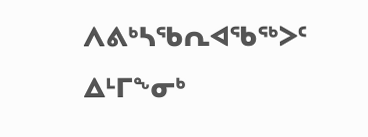ᐱᕕᒃᓴᖃᕆᐊᖃᖅᐳᑦ ᐃᒻᒥᖕᓂᒃ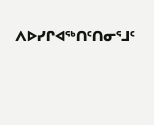ᐱᐅᓯᒋᐊᖅᑎᑦᑎᓂᕐᒧᑦ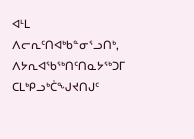ᐊᒻᒪ ᐱᓕᕆᑦᑎᐊᒃᑲᓐᓂᕐᓗᑎᒃ, ᐱᔭᕆᐊᖃᖅᑎᑦᑎᓇᔭᖅᑐᒥ ᑕᒪᒃᑭᓗᒃᑖᖑᔪᑎᒍᑦ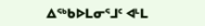ᐃᖅᑲᐅᒪᓂᕐᒧᑦ ᐊᒻᒪ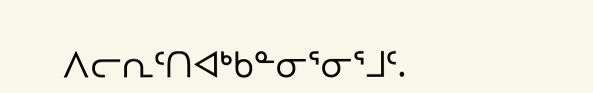ᐱᓕᕆᑦᑎᐊᒃᑲᓐᓂᕐᓂᕐᒧᑦ.